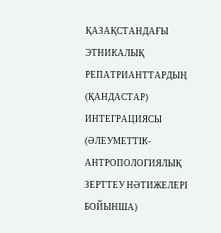ҚАЗАҚСТАНДАҒЫ ЭТНИКАЛЫҚ РЕПАТРИАНТТАРДЫҢ (ҚАНДАСТАР) ИНТЕГРАЦИЯСЫ (ӘЛЕУМЕТТІК- АНТРОПОЛОГИЯЛЫҚ ЗЕРТТЕУ НӘТИЖЕЛЕРІ БОЙЫНША)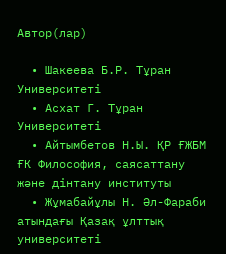Автор(лар)

  • Шакеева Б.Р. Тұран Университеті
  • Асхат Г. Тұран Университеті
  • Айтымбетов Н.Ы. ҚР ҒЖБМ ҒК Философия, саясаттану және дінтану институты
  • Жұмабайұлы Н. Әл-Фараби атындағы Қазақ ұлттық университеті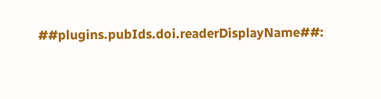##plugins.pubIds.doi.readerDisplayName##: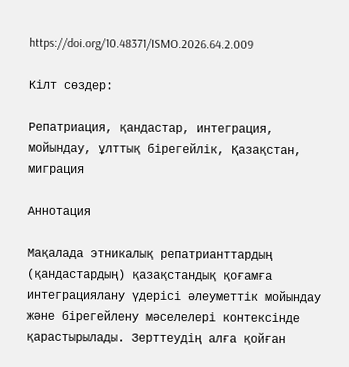https://doi.org/10.48371/ISMO.2026.64.2.009

Кілт сөздер:

Репатриация, қандастар, интеграция, мойындау, ұлттық бірегейлік, Қазақстан, миграция

Аннотация

Мақалада этникалық репатрианттардың (қандастардың) қазақстандық қоғамға интеграциялану үдерісі әлеуметтік мойындау және бірегейлену мәселелері контексінде қарастырылады. Зерттеудің алға қойған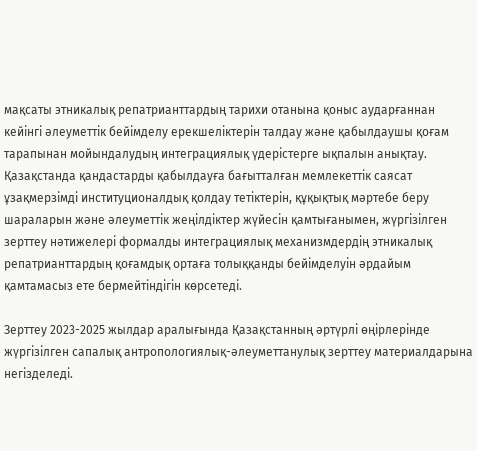мақсаты этникалық репатрианттардың тарихи отанына қоныс аударғаннан кейінгі әлеуметтік бейімделу ерекшеліктерін талдау және қабылдаушы қоғам тарапынан мойындалудың интеграциялық үдерістерге ықпалын анықтау. Қазақстанда қандастарды қабылдауға бағытталған мемлекеттік саясат ұзақмерзімді институционалдық қолдау тетіктерін, құқықтық мәртебе беру шараларын және әлеуметтік жеңілдіктер жүйесін қамтығанымен, жүргізілген зерттеу нәтижелері формалды интеграциялық механизмдердің этникалық репатрианттардың қоғамдық ортаға толыққанды бейімделуін әрдайым қамтамасыз ете бермейтіндігін көрсетеді.

Зерттеу 2023-2025 жылдар аралығында Қазақстанның әртүрлі өңірлерінде жүргізілген сапалық антропологиялық-әлеуметтанулық зерттеу материалдарына негізделеді.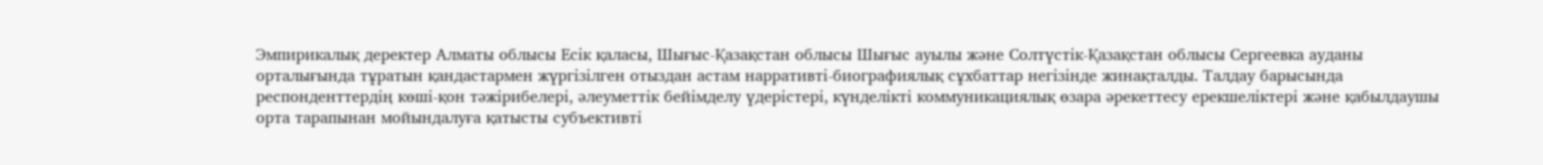Эмпирикалық деректер Алматы облысы Есік қаласы, Шығыс-Қазақстан облысы Шығыс ауылы және Солтүстік-Қазақстан облысы Сергеевка ауданы орталығында тұратын қандастармен жүргізілген отыздан астам нарративті-биографиялық сұхбаттар негізінде жинақталды. Талдау барысында респонденттердің көші-қон тәжірибелері, әлеуметтік бейімделу үдерістері, күнделікті коммуникациялық өзара әрекеттесу ерекшеліктері және қабылдаушы орта тарапынан мойындалуға қатысты субъективті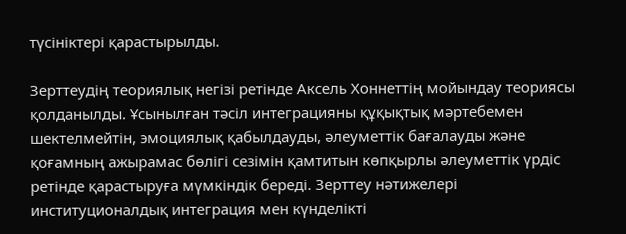түсініктері қарастырылды.

Зерттеудің теориялық негізі ретінде Аксель Хоннеттің мойындау теориясы қолданылды. Ұсынылған тәсіл интеграцияны құқықтық мәртебемен шектелмейтін, эмоциялық қабылдауды, әлеуметтік бағалауды және қоғамның ажырамас бөлігі сезімін қамтитын көпқырлы әлеуметтік үрдіс ретінде қарастыруға мүмкіндік береді. Зерттеу нәтижелері институционалдық интеграция мен күнделікті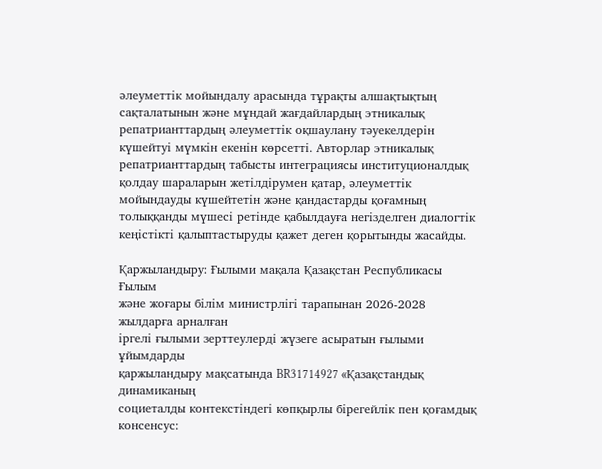әлеуметтік мойындалу арасында тұрақты алшақтықтың сақталатынын және мұндай жағдайлардың этникалық репатрианттардың әлеуметтік оқшаулану тәуекелдерін күшейтуі мүмкін екенін көрсетті. Авторлар этникалық репатрианттардың табысты интеграциясы институционалдық қолдау шараларын жетілдірумен қатар, әлеуметтік мойындауды күшейтетін және қандастарды қоғамның толыққанды мүшесі ретінде қабылдауға негізделген диалогтік кеңістікті қалыптастыруды қажет деген қорытынды жасайды.

Қаржыландыру: Ғылыми мақала Қазақстан Республикасы Ғылым
және жоғары білім министрлігі тарапынан 2026-2028 жылдарға арналған
іргелі ғылыми зерттеулерді жүзеге асыратын ғылыми ұйымдарды
қаржыландыру мақсатында BR31714927 «Қазақстандық динамиканың
социеталды контекстіндегі көпқырлы бірегейлік пен қоғамдық консенсус: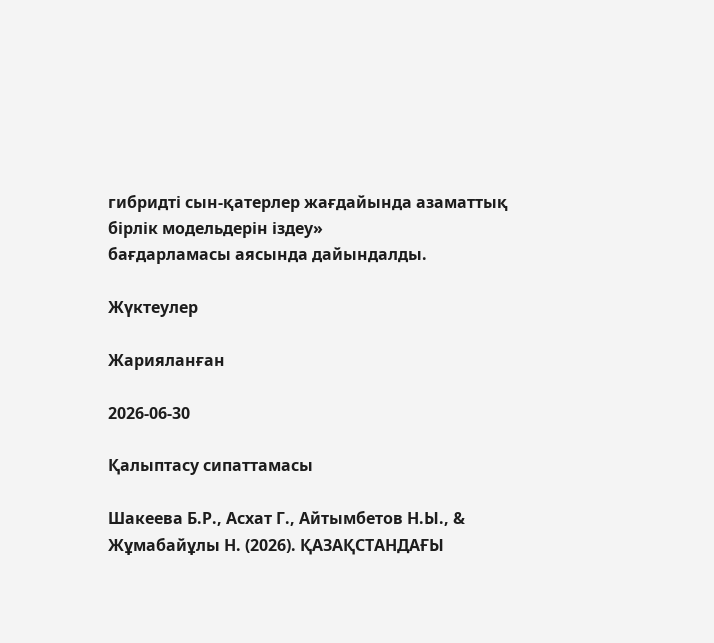гибридті сын-қатерлер жағдайында азаматтық бірлік модельдерін іздеу»
бағдарламасы аясында дайындалды.

Жүктеулер

Жарияланған

2026-06-30

Қалыптасу сипаттамасы

Шакеева Б.Р., Асхат Г., Айтымбетов Н.Ы., & Жұмабайұлы Н. (2026). ҚАЗАҚСТАНДАҒЫ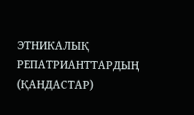ЭТНИКАЛЫҚ РЕПАТРИАНТТАРДЫҢ (ҚАНДАСТАР)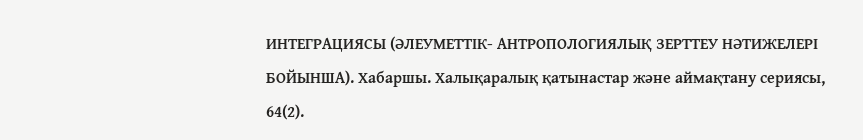ИНТЕГРАЦИЯСЫ (ӘЛЕУМЕТТІК- АНТРОПОЛОГИЯЛЫҚ ЗЕРТТЕУ НӘТИЖЕЛЕРІ БОЙЫНША). Хабаршы. Халықаралық қатынастар және аймақтану сериясы, 64(2).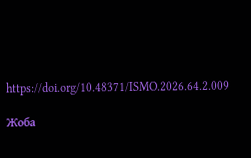https://doi.org/10.48371/ISMO.2026.64.2.009

Жоба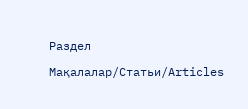Раздел

Мақалалар/Статьи/Articles